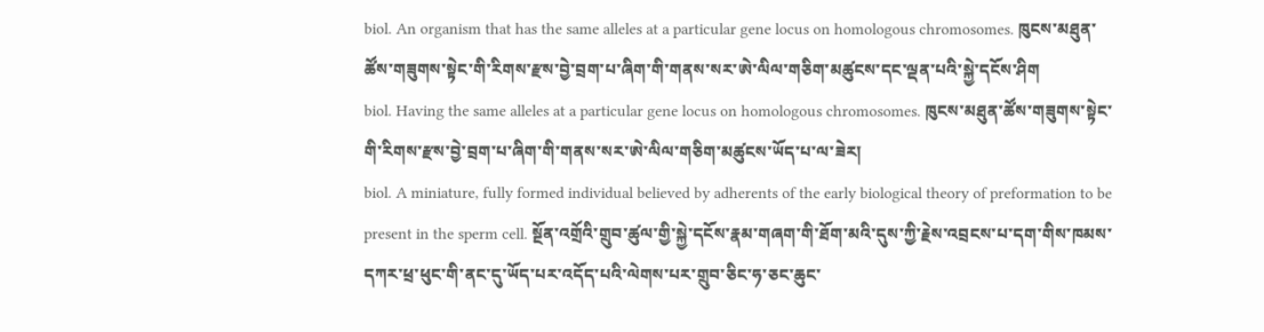biol. An organism that has the same alleles at a particular gene locus on homologous chromosomes. ཁུངས་མཐུན་ཚོས་གཟུགས་སྟེང་གི་རིགས་རྫས་བྱེ་བྲག་པ་ཞིག་གི་གནས་སར་ཨེ་ལིལ་གཅིག་མཚུངས་དང་ལྡན་པའི་སྐྱེ་དངོས་ཤིག
biol. Having the same alleles at a particular gene locus on homologous chromosomes. ཁུངས་མཐུན་ཚོས་གཟུགས་སྟེང་གི་རིགས་རྫས་བྱེ་བྲག་པ་ཞིག་གི་གནས་སར་ཨེ་ལིལ་གཅིག་མཚུངས་ཡོད་པ་ལ་ཟེར།
biol. A miniature, fully formed individual believed by adherents of the early biological theory of preformation to be present in the sperm cell. སྔོན་འགྲོའི་གྲུབ་ཚུལ་གྱི་སྐྱེ་དངོས་རྣམ་གཞག་གི་ཐོག་མའི་དུས་ཀྱི་རྗེས་འབྲངས་པ་དག་གིས་ཁམས་དཀར་ཕྲ་ཕུང་གི་ནང་དུ་ཡོད་པར་འདོད་པའི་ལེགས་པར་གྲུབ་ཅིང་ཧ་ཅང་ཆུང་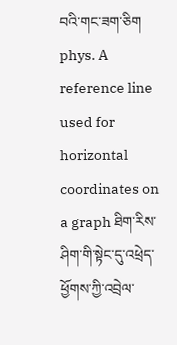བའི་གང་ཟག་ཅིག
phys. A reference line used for horizontal coordinates on a graph ཐིག་རིས་ཤིག་གི་སྟེང་དུ་འཕྲེད་ཕྱོགས་ཀྱི་འབྲེལ་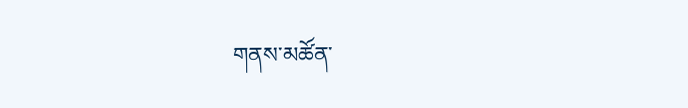གནས་མཚོན་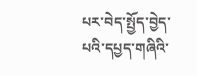པར་བེད་སྤྱོད་བྱེད་པའི་དཔྱད་གཞིའི་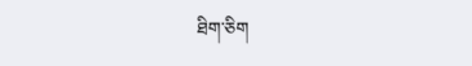ཐིག་ཅིག